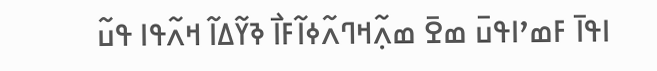ߊߟߊ߫ ߓߘߴߊߟߎ߫ ߘߐ߫ ߘߍ߲߬ߞߣߍ߬ߦߊ߬ߓߊ߯ ߢߌ߬ߡߊ߬ ߞߍ߬ߟߊ ߟߎ߬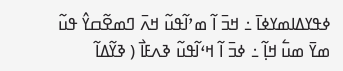ߦߟߌߡߊߘߌߦߊ߫ ߸ ߞߏ߫ ߊ߬ ߘߴߊ߬ߟߎ߬ ߞߍ߫ ߣߘߐ߬ߛߌ߮ ߟߎ߬ ߘߌ߫ ߘߎ߱ ߞߊ߲߬ ߸ ߦߏ߫ ߊ߬ ߞߵߊ߬ߟߎ߬ ߢߍߓߊ߯ ( ߢߌ߬ߡߊ߬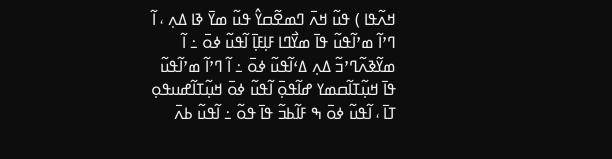ߞߍ߬ߟߊ ) ߟߎ߬ ߞߍ߫ ߣߘߐ߬ߛߌ߮ ߟߎ߬ ߘߌ߫ ߢߊ ߡߍ߲ ، ߊ߬ ߣߴߊ߬ ߘߴߊ߬ߟߎ߬ ߟߊ߫ ߘߌ߯ߣߊ ߓߊ߲ߓߊ߲߫ ߊ߬ߟߎ߬ ߦߋ߫ ߸ ߊ߬ ߘߌ߬ߢߍ߬ߣߴߏ߬ ߡߍ߲ ߡߵߊ߬ߟߎ߬ ߦߋ߫ ߸ ߊ߬ ߣߴߊ߬ ߘߴߊ߬ߟߎ߬ ߟߊ߫ ߞߎ߲߬ߠߊ߬ߛߘߌ ߝߊ߬ߟߋ߲߫ ߊ߬ߟߎ߬ ߦߋ߫ ߞߎ߲߬ߠߊ߬ߝߎߟߋ߲ ߠߊ߫ ، ߊ߬ߟߎ߬ ߦߋ߫ ߒ ߓߊ߬ߕߏ߬ ߟߊ߫ ߟߋ߬ ߸ ߊ߬ߟߎ߬ ߕߍ߫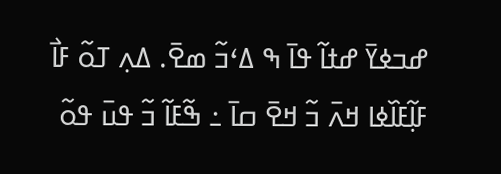ߝߏߦߌ߫ ߝߙߊ߬ ߟߊ߫ ߒ ߡߵߏ߬ ߘߐ߫. ߡߍ߲ ߠߋ߬ ߓߊ߯ ߓߊ߲߬ߓߊ߰ߦߊ ߞߍ߫ ߏ߬ ߞߐ߫ ߛߊ߫ ߸ ߒ߬ߓߊ߬ ߏ߬ ߟߎ߫ ߟߋ߬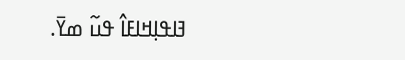ߔߊߟߊ߲ߞߊߓߊ߮ ߟߎ߬ ߘߌ߫.